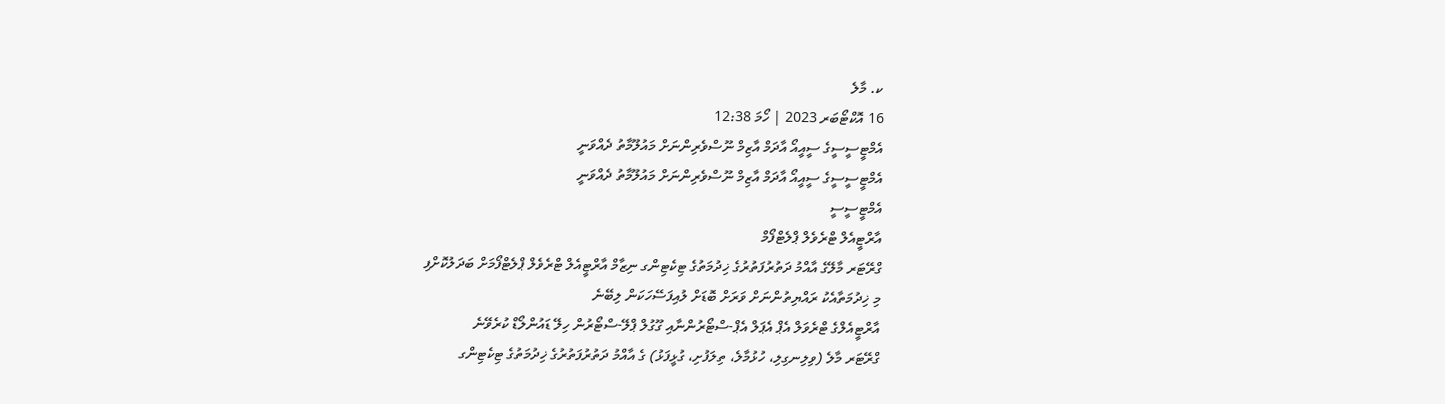ކ. މާލެ
16 އޮކްޓޯބަރ 2023 | ހޯމަ 12:38
އެމްޓީސީސީގެ ސީއީއޯ އާދަމް އާޒިމް ނޫސްވެރިންނަށް މައުލޫމާތު ދެއްވަނީ
އެމްޓީސީސީގެ ސީއީއޯ އާދަމް އާޒިމް ނޫސްވެރިންނަށް މައުލޫމާތު ދެއްވަނީ
އެމްޓީސީސީ
އާރްޓީއެލް ޓްރެވެލް ޕްލެޓްފޯމް
ގްރޭޓަރ މާލޭގެ އާއްމު ދަތުރުފަތުރުގެ ޚިދުމަތުގެ ޓިކެޓިންގ ނިޒާމް އާރްޓީއެލް ޓްރެވެލް ޕްލެޓްފޯމަށް ބަދަލުކޮށްފި
މި ޚިދުމަތާއެކު ރައްޔިތުންނަށް ވަރަށް ބޮޑަށް ލުއިފަސޭހަކަން ލިބޭނެ
އާރްޓީއެލްގެ ޓްރެވަލް އެޕް އެޕަލް އެޕް-ސްޓޯރުންނާއި ގޫގުލް ޕްލޭ-ސްޓޯރުން ހިލޭ ޑައުންލޯޑް ކުރެވޭނެ
ގްރޭޓަރ މާލެ (ވިލިނގިލި، ހުޅުމާލެ، ތިލަފުށި، ގުޅީފަޅު) ގެ އާއްމު ދަތުރުފަތުރުގެ ޚިދުމަތުގެ ޓިކެޓިންގ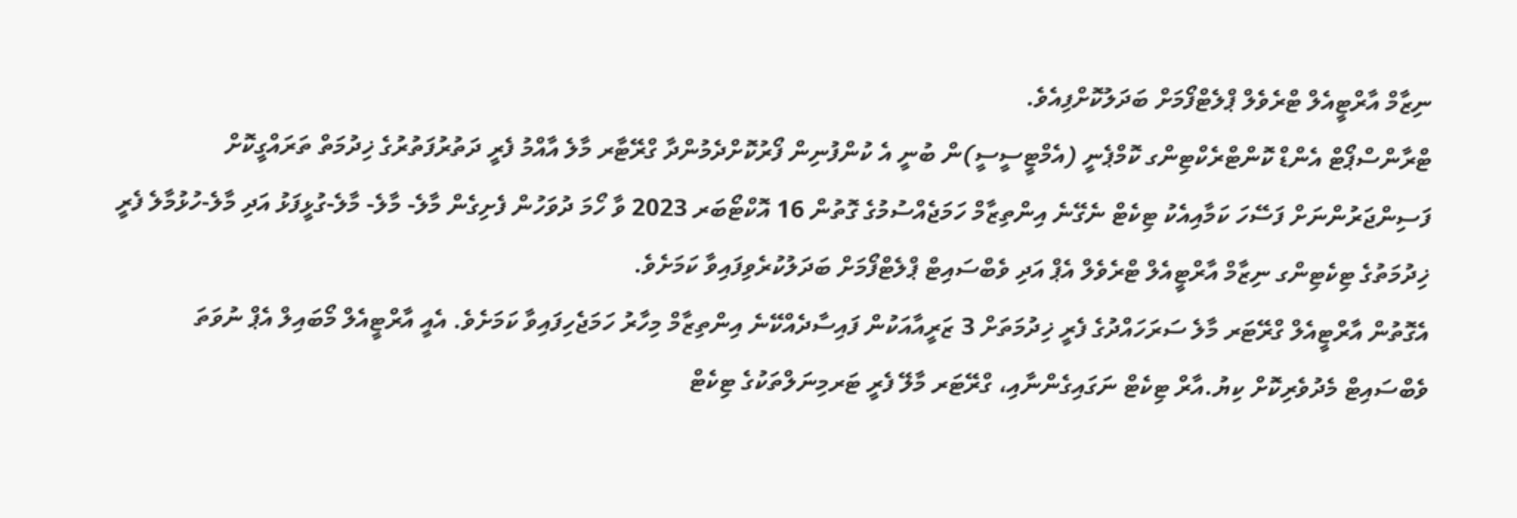ނިޒާމް އާރްޓީއެލް ޓްރެވެލް ޕްލެޓްފޯމަށް ބަދަލުކޮށްފިއެވެ.
ޓްރާންސްޕޯޓް އެންޑް ކޮންޓްރެކްޓިންގ ކޮމްޕެނީ (އެމްޓީސީސީ)ން ބުނީ އެ ކުންފުނިން ފޯރުކޮށްދެމުންދާ ގްރޭޓާރ މާލެ އާއްމު ފެރީ ދަތުރުފަތުރުގެ ޚިދުމަތް ތަރައްގީކޮށް ފަސިންޖަރުންނަށް ފަސޭހަ ކަމާއިއެކު ޓިކެޓް ނެގޭނެ އިންތިޒާމް ހަމަޖެއްސުމުގެ ގޮތުން 16 އޮކްޓޯބަރ 2023 ވާ ހޯމަ ދުވަހުން ފެށިގެން މާލެ- މާލެ- މާލެ-ގުޅީފަޅު އަދި މާލެ-ހުޅުމާލެ ފެރީ ޚިދުމަތުގެ ޓިކެޓިންގ ނިޒާމް އާރްޓީއެލް ޓްރެވެލް އެޕް އަދި ވެބްސައިޓް ޕްލެޓްފޯމަށް ބަދަލުކުރެވިފައިވާ ކަމަށެވެ.
އެގޮތުން އާރްޓީއެލް ގްރޭޓަރ މާލެ ސަރަހައްދުގެ ފެރީ ޚިދުމަތަށް 3 ޒަރީއާއަކުން ފައިސާދެއްކޭނެ އިންތިޒާމް މިހާރު ހަމަޖެހިފައިވާ ކަމަށެވެ. އެއީ އާރްޓީއެލް މޯބައިލް އެޕް ނުވަތަ ވެބްސައިޓް މެދުވެރިކޮށް ކިޔު.އާރް ޓިކެޓް ނަގައިގެންނާއި، ގްރޭޓަރ މާލޭ ފެރީ ޓަރމިނަލްތަކުގެ ޓިކެޓް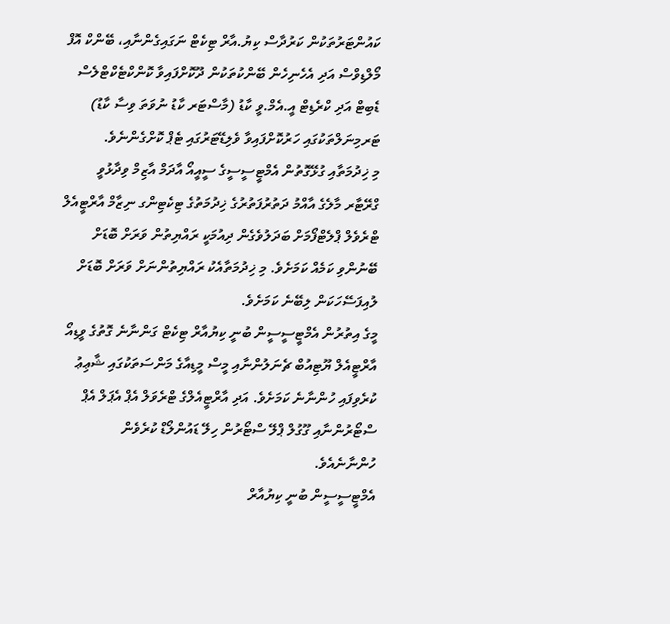ކައުންޓަރުތަކުން ކަރުދާސް ކިޔު.އާރް ޓިކެޓް ނަގައިގެންނާއި، ބޭންކް އޮފް މޯލްޑިވްސް އަދި އެހެނިހެން ބޭންކުތަކުން ދޫކޮށްފައިވާ ކޮންކްޓެކްޓްލެސް ޑެބިޓް އަދި ކްރެޑިޓް އީ.އެމް.ވީ ކާޑު (މާސްޓަރ ކާޑު ނުވަތަ ވިސާ ކާޑު) ޓަރމިނަލްތަކުގައި ހަރުކޮށްފައިވާ ވެލިޑޭޓަރުގައި ޓެޕް ކޮށްގެންނެވެ.
މި ޚިދުމަތާއި ގުޅޭގޮތުން އެމްޓީސީސީގެ ސީއީއޯ އާދަމް އާޒިމް ވިދާޅުވީ ގްރޭޓާރ މާލެގެ އާއްމު ދަތުރުފަތުރުގެ ޚިދުމަތުގެ ޓިކެޓިންގ ނިޒާމް އާރްޓީއެލް ޓްރެވެލް ޕްލެޓްފޯމަށް ބަދަލުވެގެން ދިއުމަކީ ރައްޔިތުން ވަރަށް ބޮޑަށް ބޭނުންވި ކަމެއް ކަމަށެވެ. މި ޚިދުމަތާއެކު ރައްޔިތުންނަށް ވަރަށް ބޮޑަށް ލުއިފަސޭހަކަން ލިބޭނެ ކަމަށެވެ.
މީގެ އިތުރުން އެމްޓީސީސީން ބުނީ ކިޔުއާރް ޓިކެޓް ގަންނާނެ ގޮތުގެ ވީޑިއޯ އާރްޓީއެލް ޔޫޓިއުބް ޗެނަލުންނާއި މީސް މީޑިއާގެ މަންސަތަކުގައި ޝާޢިޢު ކުރެވިފައި ހުންނާނެ ކަމަށެވެ. އަދި އާރްޓީއެލްގެ ޓްރެވަލް އެޕް އެޕަލް އެޕް ސްޓޯރުންނާއި ގޫގުލް ޕްލޭ ސްޓޯރުން ހިލޭ ޑައުންލޯޑް ކުރެވެން ހުންނާނެއެވެ.
އެމްޓީސީސީން ބުނީ ކިޔުއާރް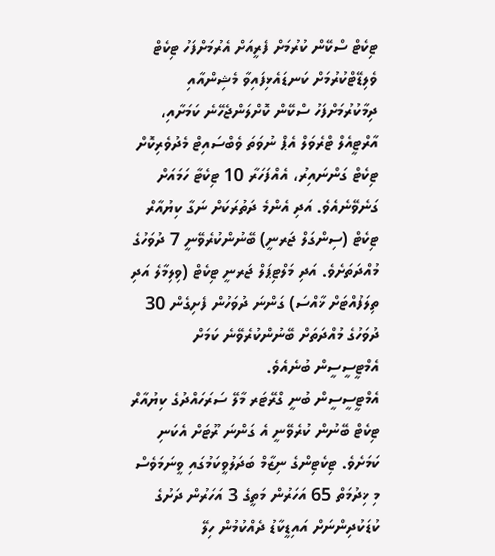ޓިކެޓް ސްކޭން ކުރުމަށް ފެރީއަށް އެރުމަށްފަހު ޓިކެޓް ވެލިޑޭޓްކުރުމަށް ކަނޑައެޅިފައިވާ މެޝިންއާއި ދިމާކުރުމަށްފަހު ސްކޭން ކޮށްލަންޖެހޭނެ ކަމަށާއި، އާރްޓީއެލް ޓްރެވަލް އެޕް ނުވަތަ ވެބްސައިޓް މެދުވެރިކޮށް ޓިކެޓް ގަންނައިރު، އެއްފަހަރާ 10 ޓިކެޓާ ހަމައަށް ގަނެވޭނެއެވެ. އަދި އެންމެ ދަތުރަކަށް ނަގާ ކިޔުއާރް ޓިކެޓް (ސިންގަލް ޖަރނީ) ބޭނުންކުރެވޭނީ 7 ދުވަހުގެ މުއްދަތަށެވެ. އަދި މަލްޓިޕަލް ޖަރނީ ޓިކެޓް (ވިލިމާލެ އަދި ތިލަފުއްޓަށް ޚާއްސަ) ގަންނަ ދުވަހުން ފެށިގެން 30 ދުވަހުގެ މުއްދަތަށް ބޭނުންކުރެވޭނެ ކަމަށް އެމްޓީސީސީން ބުނެއެވެ.
އެމްޓީސީސީން ބުނީ ގްރޭޓަރ މާލޭ ސަރަހައްދުގެ ކިޔުއާރް ޓިކެޓް ބޭނުން ކުރެވޭނީ އެ ގަންނަ ރޫޓަށް އެކަނި ކަމަށެވެ. ޓިކެޓިންގެ ނިޒާމް ބަދަލުވީކަމުގައި ވީނަމަވެސް މި ޚިދުމަތް 65 އަހަރުން މަތީގެ 3 އަހަރުން ދަށުގެ ކުޑަކުދިންނަށް އައިޑީކާޑު ދެއްކުމުން ހިލޭ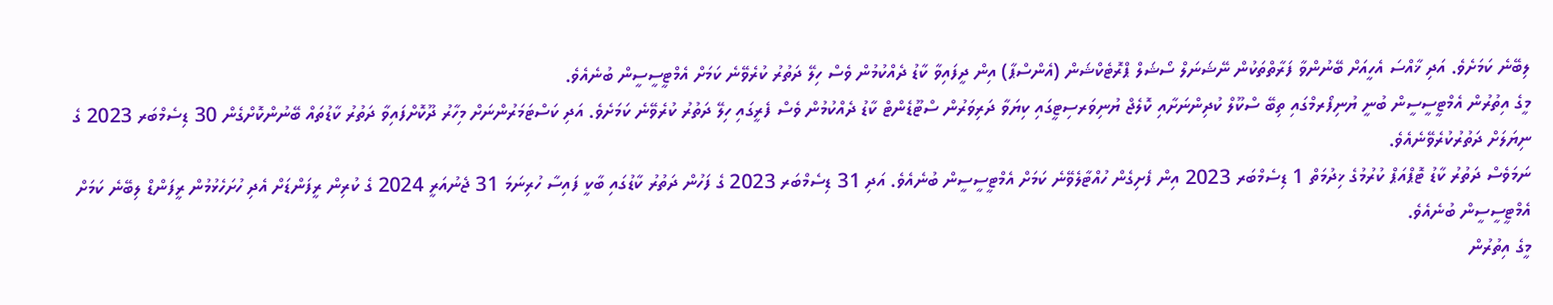ލިބޭނެ ކަމަށެވެ. އަދި ޚާއްސަ އެހީއަށް ބޭނުންވާ ފަރާތްތަކުން ނޭޝަނަލް ސޯޝަލް ޕްރޮޓެކްޝަން (އެންސްޕާ) އިން ދީފައިވާ ކާޑު ދެއްކުމުން ވެސް ހިލޭ ދަތުރު ކުރެވޭނެ ކަމަށް އެމްޓީސީސީން ބުނެއެވެ.
މީގެ އިތުރުން އެމްޓީސީސީން ބުނީ ޔުނިފޯރމްގައި ތިބޭ ސްކޫލް ކުދިންނަށާއި ކޮލެޖް ޔުނިވަރސިޓީގައި ކިޔަވާ ދަރިވަރުން ސްޓޫޑެންޓް ކާޑު ދެއްކުމުން ވެސް ފެރީގައި ހިލޭ ދަތުރު ކުރެވޭނެ ކަމަށެވެ. އަދި ކަސްޓަމަރުންނަށް މިހާރު ދޫކޮށްފައިވާ ދަތުރު ކާޑުތައް ބޭނުންކޮށްގެން 30 ޑިސެމްބަރ 2023 ގެ ނިޔަލަށް ދަތުރުކުރެވޭނެއެވެ.
ނަމަވެސް ދަތުރު ކާޑު ޓޮޕްއަޕް ކުރުމުގެ ޚިދުމަތް 1 ޑިސެމްބަރ 2023 އިން ފެށިގެން ހުއްޓާލެވޭނެ ކަމަށް އެމްޓީސީސީން ބުނެއެވެ. އަދި 31 ޑިސެމްބަރ 2023 ގެ ފަހުން ދަތުރު ކާޑުގައި ބާކީ ފައިސާ ހުރިނަމަ 31 ޖެނުއަރީ 2024 ގެ ކުރިން ރީފަންޑަށް އެދި ހުށަހެޅުމުން ރީފަންޑް ލިބޭނެ ކަމަށް އެމްޓީސީސީން ބުނެއެވެ.
މީގެ އިތުރުން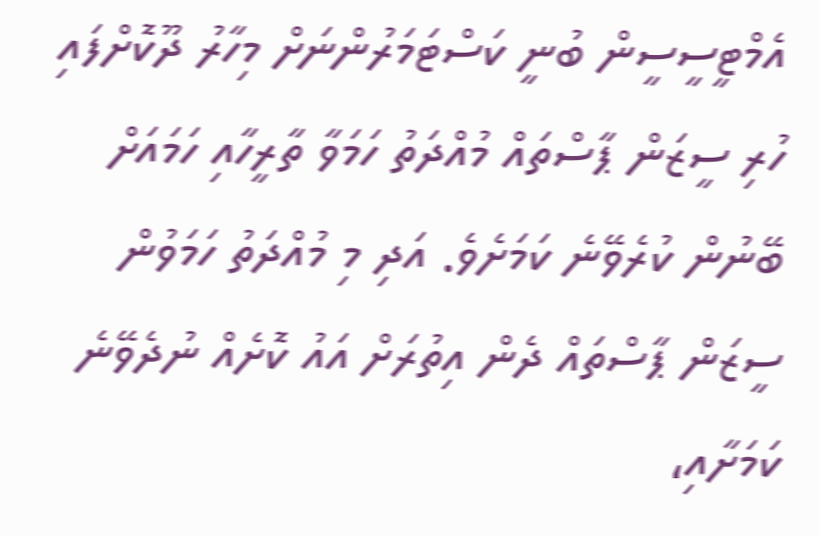އެމްޓީސީސީން ބުނީ ކަސްޓަމަރުންނަށް މިހާރު ދޫކޮށްފައި ހުރި ސީޒަން ޕާސްތައް މުއްދަތު ހަމަވާ ތާރީހާއި ހަމައަށް ބޭނުން ކުރެވޭނެ ކަމަށެވެ. އަދި މި މުއްދަތު ހަމަވުން ސީޒަން ޕާސްތައް ދެން އިތުރަށް އައު ކޮށެއް ނުދެވޭނެ ކަމަށާއި،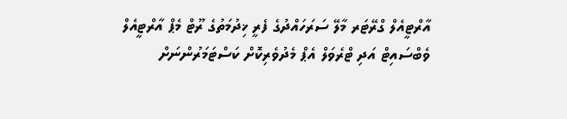އާރްޓީއެލް ގްރޭޓަރ މާލޭ ސަރަހައްދުގެ ފެރީ ޚިދުމަތުގެ ރޫޓް މެޕް އާރްޓީއެލް ވެބްސައިޓް އަދި ޓްރެވަލް އެޕް މެދުވެރިކޮށް ކަސްޓަމަރުންނަށް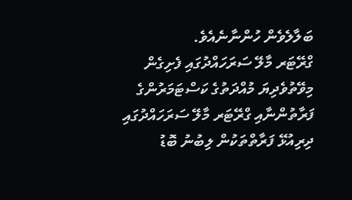ބަލާލެވެން ހުންނާނެއެވެ.
ގްރޭޓަރ މާލޭ ސަރަހައްދުގައި ފެށިގެން މިވޭތުވެދިޔަ މުއްދަތުގެ ކަސްޓަމަރުންގެ ފަރާތުންނާއި ގްރޭޓަރ މާލޭ ސަރަހައްދުގައި ދިރިއުޅޭ ފަރާތްތަކުން ލިބުނު ބޮޑު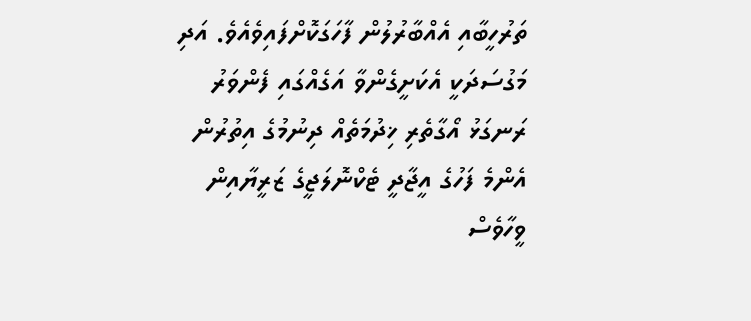ތަރުހީބާއި އެއްބާރުލުން ފާހަގަކޮށްފައިވެއެވެ. އަދި މަގުސަދަކީ އެކަށީގެންވާ އަގެއްގައި ފެންވަރު ރަނގަޅު އޯގާތެރި ޚިދުމަތެއް ދިނުމުގެ އިތުރުން އެންމެ ފަހުގެ އީޖާދީ ޓެކްނޮލަޖީގެ ޒަރީޔާއިން ވީހާވެސް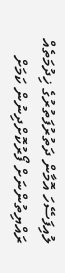ލުއިފަސޭހަ އޮމާން ދަތުރުފަތުރުގެ ޚިދުމަތެއް ރައްޔިތުންނަށް ފޯރުކޮށްދިނުން ކަމަށް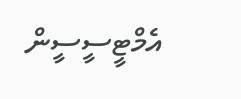އެމްޓީސީސީން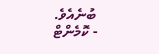ބުނެއެވެ.
- ކޮމެންޓް